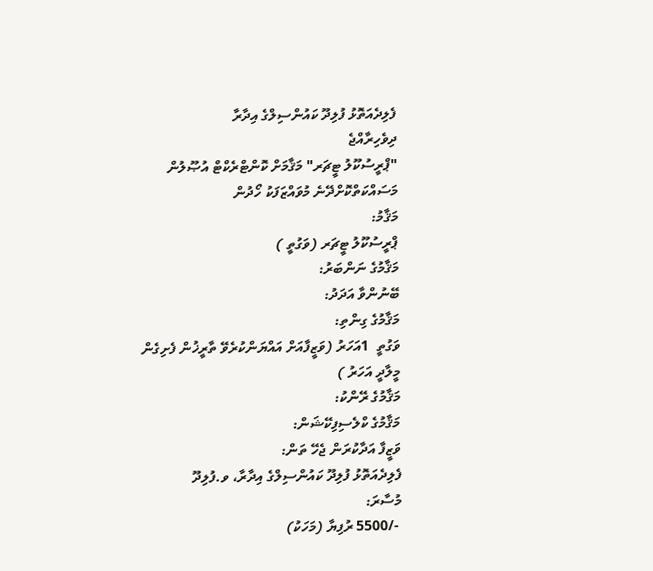ފެލިދެއަތޮޅު ފުލިދޫ ކައުންސިލްގެ އިދާރާ
ދިވެހިރާއްޖެ
"ޕްރީސުކޫލު ޓީޗަރ" މަޤާމަށް ކޮންޓްރެކްޓް އުޞޫލުން މަސައްކަތްކޮށްދޭނެ މުވައްޒަފަކު ހޯދުން
މަޤާމު:
ޕްރީސުކޫލު ޓީޗަރ (ވަގުތީ )
މަޤާމުގެ ނަންބަރު:
ބޭނުންވާ އަދަދު:
މަޤާމުގެ ގިންތި:
ވަގުތީ  1އަހަރު (ވަޒީފާއަށް އައްޔަންކުރެވޭ ތާރީޚުން ފެށިގެން މީލާދީ އަހަރު )
މަޤާމުގެ ރޭންކު:
މަޤާމުގެ ކްލެސިފިކޭޝަން:
ވަޒީފާ އަދާކުރަން ޖެހޭ ތަން:
ފެލިދެއަތޮޅު ފުލިދޫ ކައުންސިލްގެ އިދާރާ، ވ.ފުލިދޫ
މުސާރަ:
 -/5500 ރުފިޔާ (މަހަކު)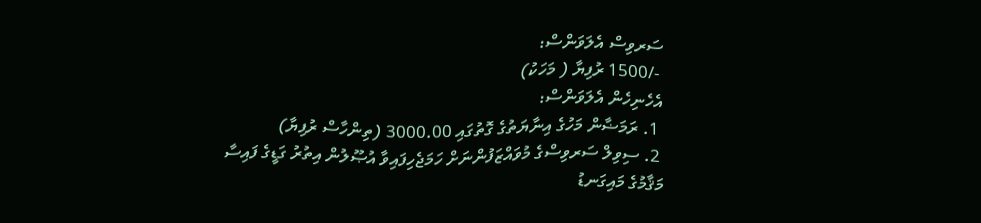ސަރވިސް އެލަވަންސް:
 -/1500 ރުފިޔާ ( މަހަކު)
އެހެނިހެން އެލަވަންސް:
 1. ރަމަޟާން މަހުގެ އިނާޔަތުގެ ގޮތުގައި 3000.00 (ތިންހާސް ރުފިޔާ)
 2. ސިވިލް ސަރވިސްގެ މުވައްޒަފުންނަށް ހަމަޖެހިފައިވާ އުޞޫލުން އިތުރު ގަޑީގެ ފައިސާ
މަޤާމުގެ މައިގަނޑު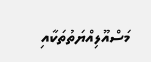މަސްއޫލިއްޔަތުތަކާއި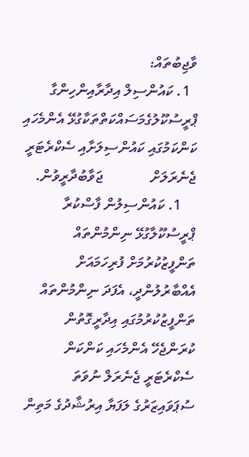ވާޖިބުތައް:
  1. ކައުންސިލް އިދާރާއިންހިންގާ ޕްރީސުކޫލުގެމަސައްކަތްތަކާގުޅޭ އެންމެހައި ކަންކަމުގައި ކައުންސިލަށާއި ސެކްރެޓަރީ ޖެނެރަލަށް             ޖަވާބުދާރީވުން.
    1. ކައުންސިލުން ފާސްކުރާ ޕްރީސުކޫލާގުޅޭ ނިންމުންތައް ތަންފީޒުކުރުމަށް ފުރިހަމައަށް އެއްބާރުލުންދީ، އެފަދަ ނިންމުންތައް ތަންފީޒުކުރުމުގައި އިދާރީގޮތުން ކުރަންޖެހޭ އެންމެހައި ކަންކަން ސެކްރެޓަރީ ޖެނެރަލް ނުވަތަ ސުޕަވައިޒަރުގެ ލަފަޔާ އިރުޝާދުގެ މަތިން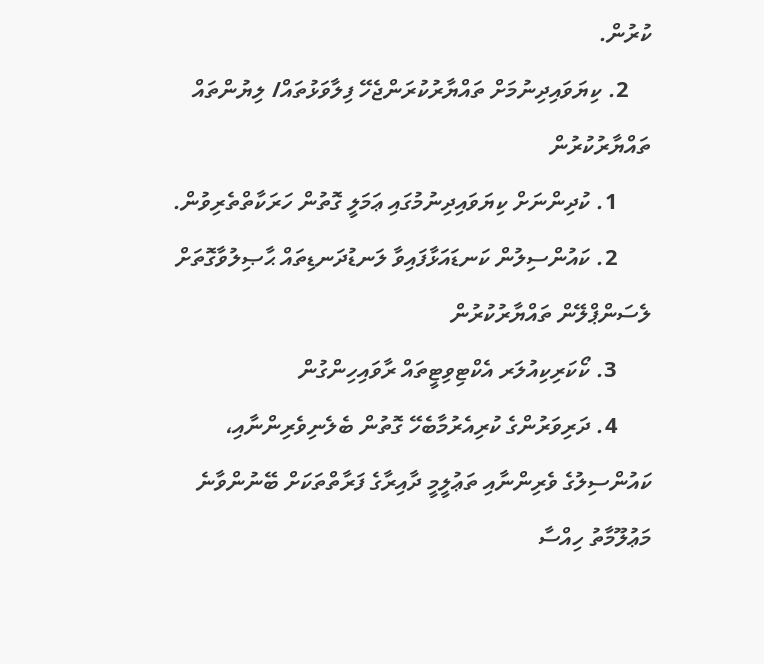ކުރުން.
    2. ކިޔަވައިދިނުމަށް ތައްޔާރުކުރަންޖެހޭ ފިލާވަޅުތައް/ ލިޔުންތައް ތައްޔާރުކުރުން
      1. ކުދިންނަށް ކިޔަވައިދިނުމުގައި ޢަމަލީ ގޮތުން ހަރަކާތްތެރިވުން.
      2. ކައުންސިލުން ކަނޑައަޅާފައިވާ ލަނޑުދަނޑިތައް ޙާޞިލުވާގޮތަށް ލެސަންޕްލޭން ތައްޔާރުކުރުން
      3. ކޯކަރިކިއުލަރ އެކްޓިވިޓީތައް ރާވައިހިންގުން
      4. ދަރިވަރުންގެ ކުރިއެރުމާބެހޭ ގޮތުން ބެލެނިވެރިންނާއި، ކައުންސިލުގެ ވެރިންނާއި ތަޢުލީމީ ދާއިރާގެ ފަރާތްތަކަށް ބޭނުންވާނެ މަޢުލޫމާތު ހިއްސާ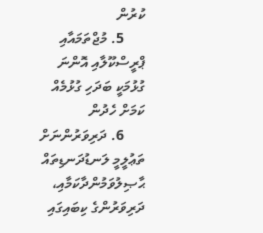ކުރުން
      5. މުޖްތަމައާއި ޕްރީސްކޫލާއި އޮންނަ ގުޅުމަކީ ބަދަހި ގުޅުމެއް ކަމަށް ހެދުން
      6. ދަރިވަރުންނަށް ތަޢުލީމީ ލަނޑުދަނޑިތައް ޙާޞިލުވަމުންދާކަމާއި، ދަރިވަރުންގެ ކިބައިގައި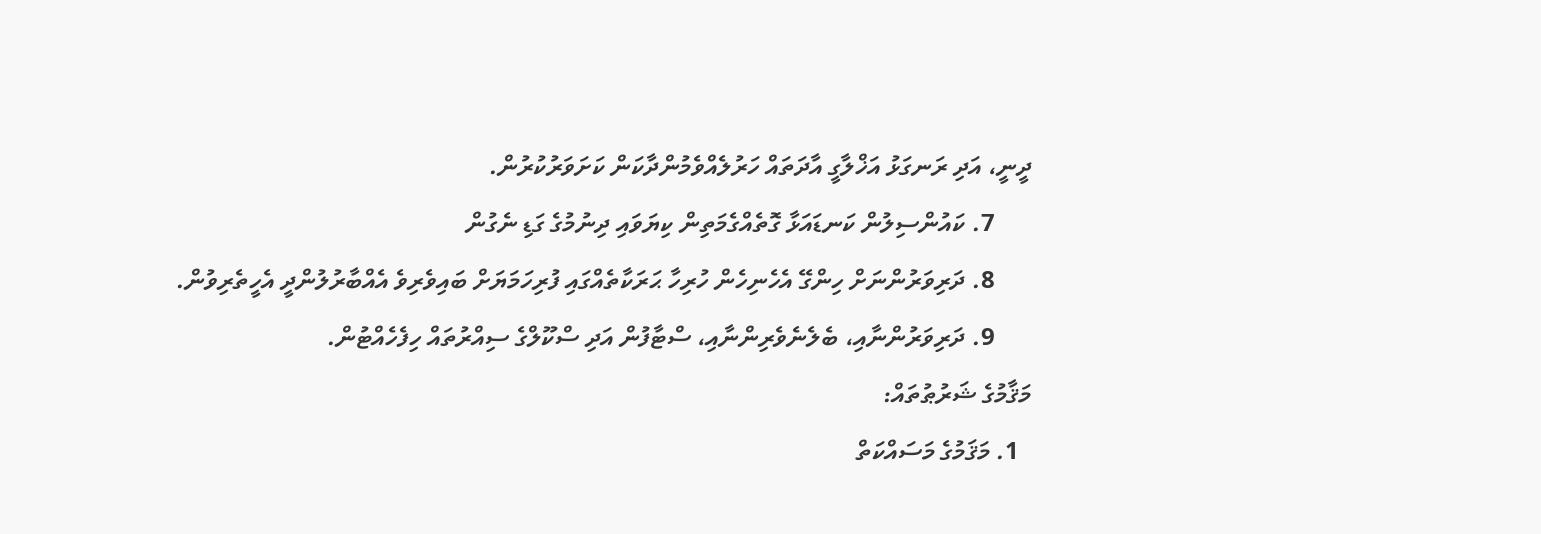ދީނީ، އަދި ރަނގަޅު އަޚްލާގީ އާދަތައް ހަރުލެއްވެމުންދާކަން ކަށަވަރުކުރުން.
      7. ކައުންސިލުން ކަނޑައަޅާ ގޮތެއްގެމަތިން ކިޔަވައި ދިނުމުގެ ގަޑި ނެގުން
      8. ދަރިވަރުންނަށް ހިންގޭ އެހެނިހެން ހުރިހާ ޙަރަކާތެއްގައި ފުރިހަމަޔަށް ބައިވެރިވެ އެއްބާރުލުންދީ އެހީތެރިވުން.
      9. ދަރިވަރުންނާއި، ބެލެނެވެރިންނާއި، ސްޓާފުން އަދި ސްކޫލްގެ ސިއްރުތައް ހިފެހެއްޓުން.
މަޤާމުގެ ޝަރުޠުތައް:
  1. މަޤަމުގެ މަސައްކަތް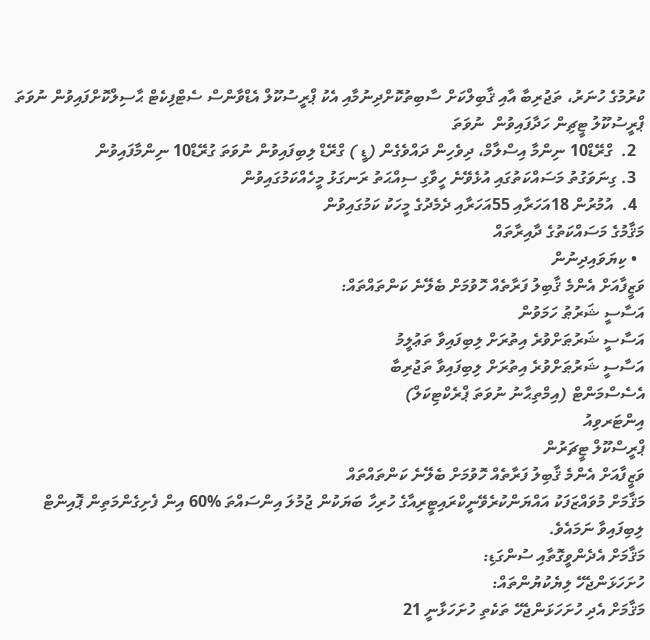ކުރުމުގެ ހުނަރު، ތަޖުރިބާ އާއި ޤާބިލްކަށް ސާބިތުކޮށްދިނުމާއި އެކު ޕްރީސުކޫލް އެޑްވާންސް ސެޓްފިކެޓް ޙާސިލްކޮށްފައިވުން ނުވަތަ ޕްރީސުކޫލު ޓީޗިން ހަދާފައިވުން  ނުވަތަ
  2.  ގްރޭޑް10 ނިންމާ އިސްލާމް، ދިވެހިން ދައްވެގެން (ޑީ ) ގްރޭޑް ލިބިފައިވުން ނުވަތަ ގުރޭޑް10 ނިންމާފައިވުން
  3. ގިނަވަގުތު މަސައްކަތުގައި އުޅެވޭނެ ހީވާގި ސިއްޙަތު ރަނގަޅު މީހެއްކަމުގައިވުން
  4.  އުމުރުން 18އަހަރާއި 55އަހަރާއި ދެމެދުގެ މީހަކު ކަމުގައިވުން
މަޤާމުގެ މަސައްކަތުގެ ދާއިރާތައް
  • ކިޔަވައިދިނުން
ވަޒީފާއަށް އެންމެ ޤާބިލު ފަރާތެއް ހޮވުމަށް ބެލޭނެ ކަންތައްތައް:
އަސާސީ ޝަރުޠު ހަމަވުން
އަސާސީ ޝަރުޠަށްވުރެ އިތުރަށް ލިބިފައިވާ ތަޢުލީމު
އަސާސީ ޝަރުޠަށްވުރެ އިތުރަށް ލިބިފައިވާ ތަޖުރިބާ
އެސެސްމަންޓް (އިމްތިޙާނު ނުވަތަ ޕްރެކްޓިކަލް)
އިންޓަރވިއު
ޕްރީސްކޫލް ޓީޗަރުން
ވަޒީފާއަށް އެންމެ ޤާބިލު ފަރާތެއް ހޮވުމަށް ބެލޭނެ ކަންތައްތައް
މަޤާމަށް މުވައްޒަފަކު އައްޔަންކުރެވޭނީކްރައިޓީރިއާގެ ހުރިހާ ބަޔަކުން ޖުމުލަ އިންސައްތަ %60 އިން ފެށިގެންމަތިން ޕޮއިންޓް ލިބިފައިވާ ނަމައެވެ.
މަޤާމަށް އެދެންވީގޮތާއި ސުންގަޑި:
ހުށަހަޅަންޖެހޭ ލިޔެކުޔުންތައް:
މަޤާމަށް އެދި ހުށަހަޅަންޖެހޭ ތަކެތި ހުށަހަޅާނީ 21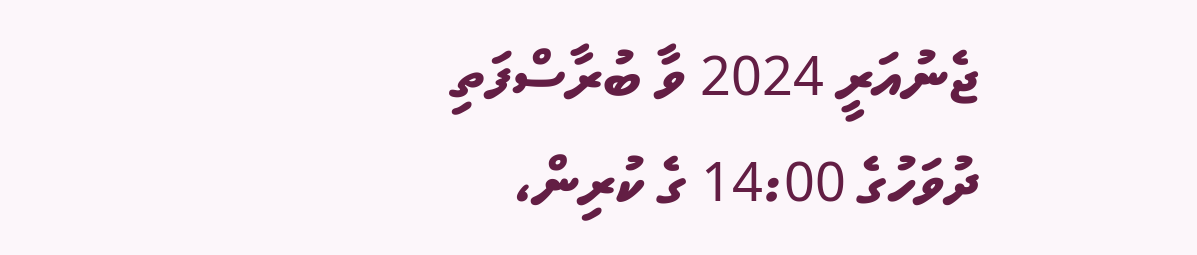ޖެނުއަރީ 2024 ވާ ބުރާސްފަތި ދުވަހުގެ 14:00 ގެ ކުރިން،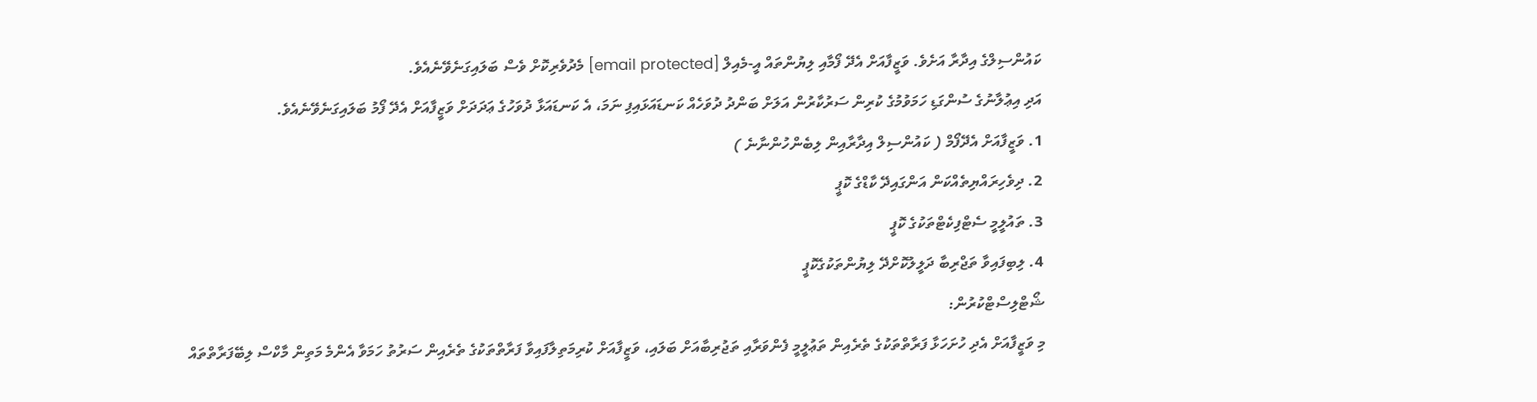ކައުންސިލްގެ އިދާރާ އަށެވެ. ވަޒީފާއަށް އެދޭ ފޯމާއި ލިޔުންތައް އީ-މެއިލް [email protected] މެދުވެރިކޮށް ވެސް ބަލައިގަނެވޭނެއެވެ.
އަދި އިޢުލާނުގެ ސުންގަޑި ހަމަވުމުގެ ކުރިން ސަރުކާރުން އަލަށް ބަންދު ދުވަހެއް ކަނޑައަޅައިފި ނަމަ، އެ ކަނޑައަޅާ ދުވަހުގެ ޢަދަދަށް ވަޒީފާއަށް އެދޭ ފޯމު ބަލައިގަނެވޭނެއެވެ.
1. ވަޒީފާއަށް އެދޭފޯމް ( ކައުންސިލް އިދާރާއިން ލިބެންހުންނާނެ )
2. ދިވެހިރައްޔިތެއްކަން އަންގައިދޭ ކާޑްގެ ކޮޕީ
3. ތައުލީމީ ސެޓްފިކެޓްތަކުގެ ކޮޕީ
4. ލިބިފައިވާ ތަޖްރިބާ ދަލީލުކޮށްދޭ ލިޔުންތަކުގެކޮޕީ
ޝޯޓްލިސްޓްކުރުން:
މި ވަޒީފާއަށް އެދި ހުށަހަޅާ ފަރާތްތަކުގެ ތެރެއިން ތަޢުލީމީ ފެންވަރާއި ތަޖުރިބާއަށް ބަލައި، ވަޒީފާއަށް ކުރިމަތިލާފައިވާ ފަރާތްތަކުގެ ތެރެއިން ސަރުތު ހަމަވާ އެންމެ މަތިން މާކްސް ލިބޭފަރާތްތައް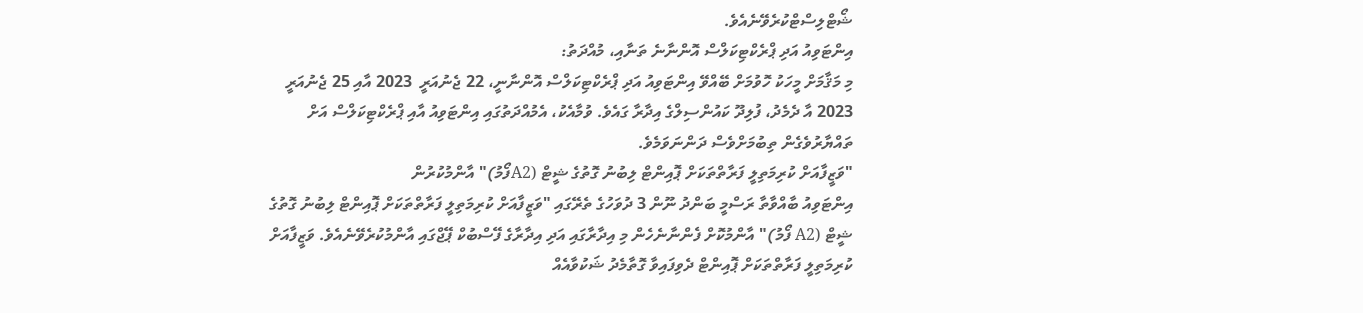ޝޯޓްލިސްޓްކުރެވޭނެއެވެ.
އިންޓަވިއު އަދި ޕްރެކްޓިކަލްސް އޮންނާނެ ތަނާއި، މުއްދަތު:
މި މަޤާމަށް މީހަކު ހޮވުމަށް ބޭއްވޭ އިންޓަވިއު އަދި ޕްރެކްޓިކަލްސް އޮންނާނީ، 22 ޖެނުއަރީ  2023 އާއި 25 ޖެނުއަރީ 2023 އާ ދެމެދު، ފުލިދޫ ކައުންސިލްގެ އިދާރާ ގައެވެ. ވުމާއެކު، އެމުއްދަތުގައި އިންޓަވިއު އާއި ޕްރެކްޓިކަލްސް އަށް ތައްޔާރުވެގެން ތިބުމަށްވެސް ދަންނަވަމެވެ.
"ވަޒީފާއަށް ކުރިމަތިލީ ފަރާތްތަކަށް ޕޮއިންޓް ލިބުނު ގޮތުގެ ޝީޓް (A2ފޯމު)" އާންމުކުރުން
އިންޓަވިއު ބާއްވާތާ ރަސްމީ ބަންދު ނޫން 3 ދުވަހުގެ ތެރޭގައި "ވަޒީފާއަށް ކުރިމަތިލީ ފަރާތްތަކަށް ޕޮއިންޓް ލިބުނު ގޮތުގެ ޝީޓް (A2 ފޯމު)" އާންމުކޮށް ފެންނާނެހެން މި އިދާރާގައި އަދި އިދާރާގެ ފޭސްބުކް ޕޭޖްގައި އާންމުކުރެވޭނެއެވެ. ވަޒީފާއަށް ކުރިމަތިލީ ފަރާތްތަކަށް ޕޮއިންޓް ދެވިފައިވާ ގޮތާމެދު ޝަކުވާއެއް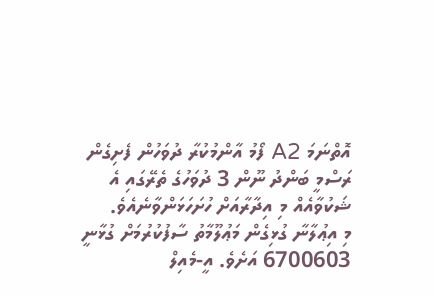އޮތްނަމަ A2 ފޯމު އާންމުކުރާ ދުވަހުން ފެށިގެން ރަސްމީ ބަންދު ނޫން 3 ދުވަހުގެ ތެރޭގައި އެ ޝަކުވާއެއް މި އިދާރާއަށް ހުށަހަޅަންވާނެއެވެ.
މި އިޢުލާނާ ގުޅިގެން މަޢުލޫމާތު ސާފުކުރުމަށް ގުޅާނީ 6700603 އަށެވެ. އީ-މެއިލް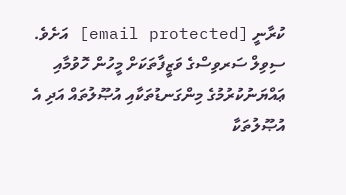ކުރާނީ [email protected] އަށެވެ. ސިވިލް ސަރވިސްގެ ވަޒީފާތަކަށް މީހުން ހޮވުމާއި ޢައްޔަނުކުރުމުގެ މިންގަނޑުތަކާއި އުޞޫލުތައް އަދި އެ އުޞޫލުތަކާ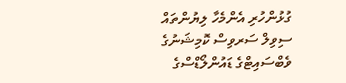ގުޅުންހުރި އެންމެހާ ލިޔުންތައް ސިވިލް ސަރވިސް ކޮމިޝަނުގެ ވެބްސައިޓްގެ ޑައުންލޯޑްސްގެ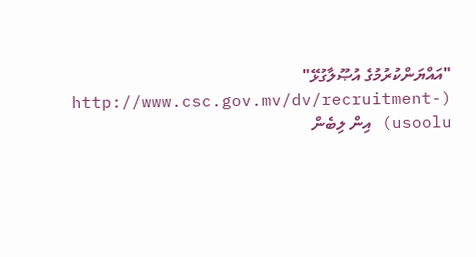"އައްޔަންކުރުމުގެ އުޞޫލާގުޅޭ" (http://www.csc.gov.mv/dv/recruitment-usoolu) އިން ލިބެން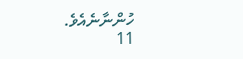ހުންނާނެއެވެ.
11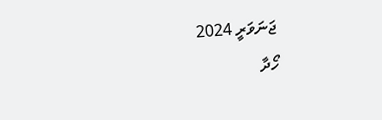ޖަނަވަރީ 2024
ހޯދާ